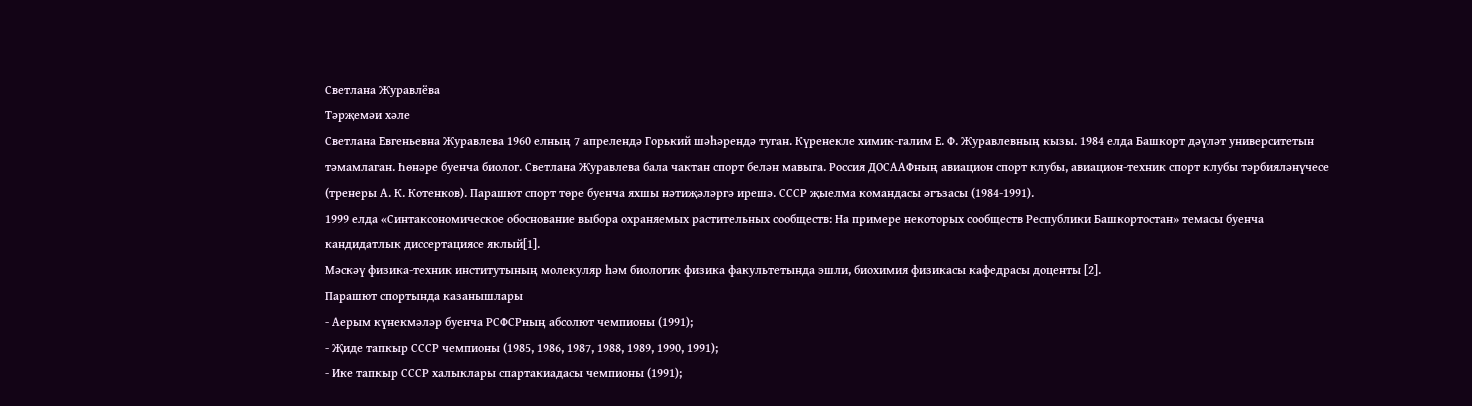Светлана Журавлёва
Тәрҗемәи хәле
Светлана Евгеньевна Журавлева 1960 елның 7 апрелендә Горький шәһәрендә туган. Күренекле химик-галим Е. Ф. Журавлевның кызы. 1984 елда Башкорт дәүләт университетын тәмамлаган. Һөнәре буенча биолог. Светлана Журавлева бала чактан спорт белән мавыга. Россия ДОСААФның авиацион спорт клубы, авиацион-техник спорт клубы тәрбияләнүчесе (тренеры А. К. Котенков). Парашют спорт төре буенча яхшы нәтиҗәләргә ирешә. СССР җыелма командасы әгъзасы (1984-1991).
1999 елда «Синтаксономическое обоснование выбора охраняемых растительных сообществ: На примере некоторых сообществ Республики Башкортостан» темасы буенча кандидатлык диссертациясе яклый[1].
Мәскәү физика-техник институтының молекуляр һәм биологик физика факультетында эшли, биохимия физикасы кафедрасы доценты [2].
Парашют спортында казанышлары
- Аерым күнекмәләр буенча РСФСРның абсолют чемпионы (1991);
- Җиде тапкыр СССР чемпионы (1985, 1986, 1987, 1988, 1989, 1990, 1991);
- Ике тапкыр СССР халыклары спартакиадасы чемпионы (1991);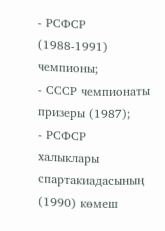- РСФСР (1988-1991) чемпионы;
- СССР чемпионаты призеры (1987);
- РСФСР халыклары спартакиадасының (1990) көмеш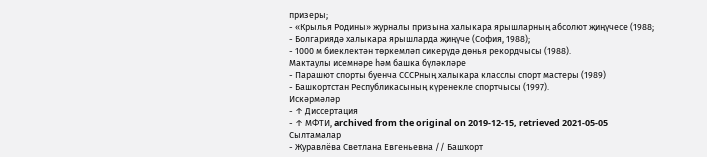призеры;
- «Крылья Родины» журналы призына халыкара ярышларның абсолют җиңүчесе (1988;
- Болгариядә халыкара ярышларда җиңүче (София, 1988);
- 1000 м биеклектән төркемләп сикерүдә дөнья рекордчысы (1988).
Мактаулы исемнәре һәм башка бүләкләре
- Парашют спорты буенча СССРның халыкара класслы спорт мастеры (1989)
- Башкортстан Республикасының күренекле спортчысы (1997).
Искәрмәләр
- ↑ Диссертация
- ↑ МФТИ, archived from the original on 2019-12-15, retrieved 2021-05-05
Сылтамалар
- Журавлёва Светлана Евгеньевна // Башҡорт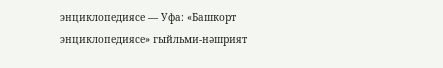энциклопедиясе — Уфа: «Башкорт энциклопедиясе» гыйльми-нәшрият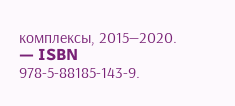комплексы, 2015—2020. — ISBN 978-5-88185-143-9.